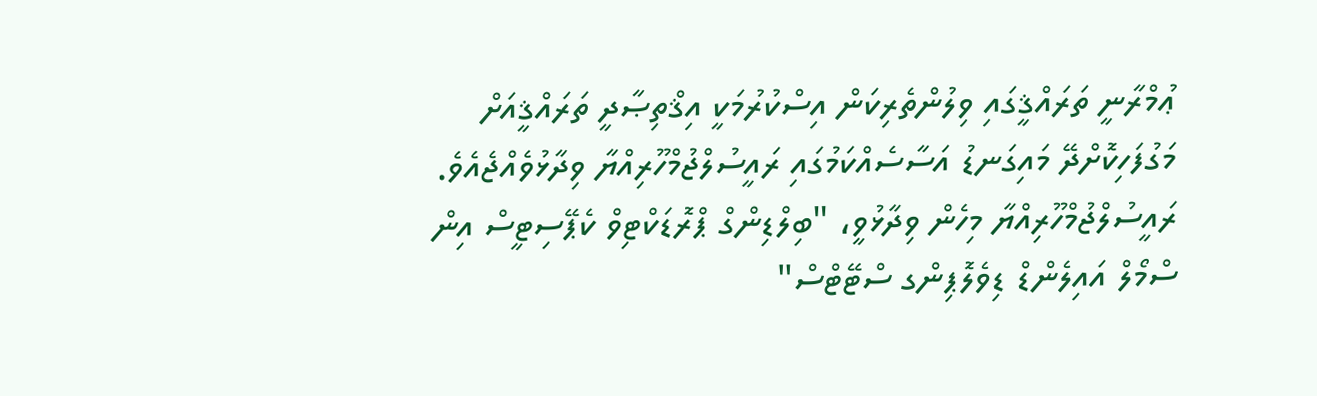ޢުމްރާނީ ތަރައްޤީގައި ވިލުންތެރިކަން އިސްކުރުމަކީ އިޤްތިޞާދީ ތަރައްޤީއަށް މަގުފަހިކޮށްދޭ މައިގަނޑު އަސާސެއްކަމުގައި ރައީސުލްޖުމްހޫރިއްޔާ ވިދާޅުވެއްޖެއެވެ. ރައީސުލްޖުމްހޫރިއްޔާ މިހެން ވިދާޅުވީ، "ބިލްޑިންގް ޕްރޮޑަކްޓިވް ކެޕޭސިޓީސް އިން ސްމޯލް އައިލެންޑް ޑިވެލޮޕިންގ ސްޓޭޓްސް"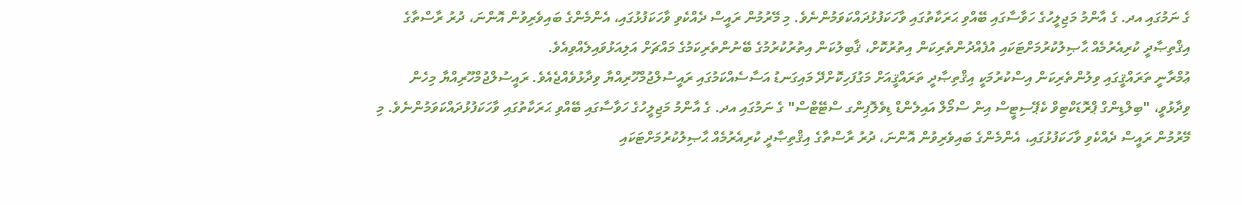ގެ ނަމުގައި އދ. ގެ އާންމު މަޖިލީހުގެ ހަވާސާގައި ބޭއްވި ޙަރަކާތުގައި ވާހަކަފުޅުދައްކަވަމުންނެވެ. މި މޭރުމުން ރައީސް ދެއްކެވި ވާހަކަފުޅުގައި، އެންމެންގެ ބައިވެރިވުން އޮންނަ، ދުރު ރާސްތާގެ އިޤްތިޞާދީ ކުރިއެރުމެއް ޙާޞިލުކުރުމަށްޓަކައި އުފެއްދުންތެރިކަން އިތުރުކޮށް، ޤާބިލުކަން އިތުރުކުރުމުގެ ބޭނުންތެރިކަމުގެ މައްޗަށް އަލިއަޅުވައިލެއްވިއެވެ.
ޢުމްރާނީ ތަރައްޤީގައި ވިލުންތެރިކަން އިސްކުރުމަކީ އިޤްތިޞާދީ ތަރައްޤީއަށް މަގުފަހިކޮށްދޭ މައިގަނޑު އަސާސެއްކަމުގައި ރައީސުލްޖުމްހޫރިއްޔާ ވިދާޅުވެއްޖެއެވެ. ރައީސުލްޖުމްހޫރިއްޔާ މިހެން ވިދާޅުވީ، "ބިލްޑިންގް ޕްރޮޑަކްޓިވް ކެޕޭސިޓީސް އިން ސްމޯލް އައިލެންޑް ޑިވެލޮޕިންގ ސްޓޭޓްސް" ގެ ނަމުގައި އދ. ގެ އާންމު މަޖިލީހުގެ ހަވާސާގައި ބޭއްވި ޙަރަކާތުގައި ވާހަކަފުޅުދައްކަވަމުންނެވެ. މި މޭރުމުން ރައީސް ދެއްކެވި ވާހަކަފުޅުގައި، އެންމެންގެ ބައިވެރިވުން އޮންނަ، ދުރު ރާސްތާގެ އިޤްތިޞާދީ ކުރިއެރުމެއް ޙާޞިލުކުރުމަށްޓަކައި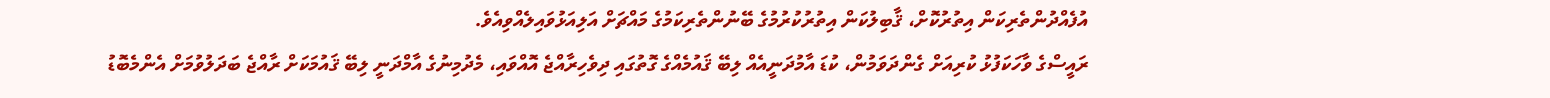އުފެއްދުންތެރިކަން އިތުރުކޮށް، ޤާބިލުކަން އިތުރުކުރުމުގެ ބޭނުންތެރިކަމުގެ މައްޗަށް އަލިއަޅުވައިލެއްވިއެވެ.
ރައީސްގެ ވާހަކަފުޅު ކުރިއަށް ގެންދަވަމުން، ކުޑަ އާމުދަނީއެއް ލިބޭ ޤައުމެއްގެ ގޮތުގައި ދިވެހިރާއްޖެ އޮއްވައި، މެދުމިނުގެ އާމްދަނީ ލިބޭ ޤައުމަކަށް ރާއްޖެ ބަދަލުވުމަށް އެންމެބޮޑު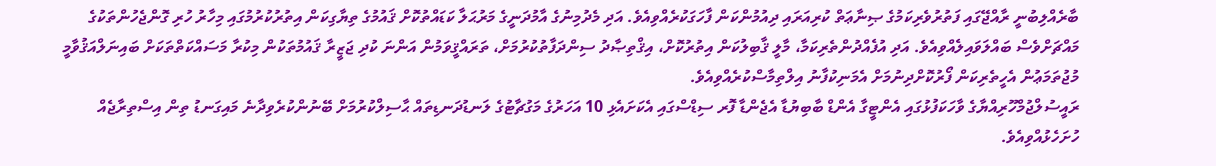ބާރެއްލިބުނީ ރާއްޖޭގައި ފަތުރުވެރިކަމުގެ ޞިނާޢަތް ކުރިއަރައި ދިއުމުންކަން ފާހަގަކުރެއްވިއެވެ. އަދި މެދުމިނުގެ އާމުދަނީގެ މަރުޙަލާ ކަޑައްތުކޮށް ޤައުމުގެ ތިޔާގިކަން އިތުރުކުރުމުގައި މިހާރު ހުރި ގޮންޖެހުންތަކުގެ މައްޗަށްވެސް ބައްލަވައިލެއްވިއެވެ. އަދި އުފެއްދުންތެރިކަމާ، މާލީ ޤާބިލުކަން އިތުރުކޮށް، އިޤްތިޞާދު ސިންދަފާތުކުރުމަށް، ތަރައްޤީވަމުން އަންނަ ކުދި ޖަޒީރާ ޤައުމުތަކުން މިކުރާ މަސައްކަތްތަކަށް ބައިނަލްއަޤުވާމީ މުޖުތަމަޢުން އެހީތެރިކަން ފޯރުކޮށްދިނުމަށް އެމަނިކުފާނު އިލްތިމާސްކުރެއްވިއެވެ.
ރައީސުލްޖުމްހޫރިއްޔާގެ ވާހަކަފުޅުގައި އެންޓީގާ އެންޑް ބާބިޔުޑާ އެޖެންޑާ ފޮރ ސިޑްސްގައި އެކަށައެޅި 10 އަހަރުގެ މަގުޗާޓުގެ ލަނޑުދަނޑިތައް ޙާސިލްކުރުމަށް ބޭނުންކުރެވިދާނެ މައިގަނޑު ތިން އިސްތިރާޖެއް ހުށަހެޅުއްވިއެވެ.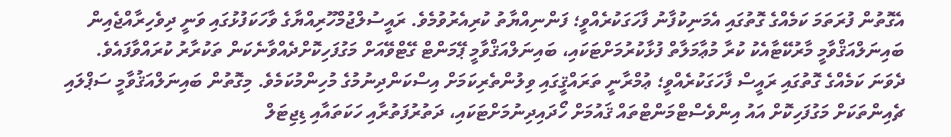އެގޮތުން ފުރަތަމަ ކަމެއްގެ ގޮތުގައި އެމަނިކުފާނު ފާހަގަކުރެއްވީ؛ ފަންނިއްޔާތު ކުރިއެރުވުމެވެ. ރައީސުލްޖުމްހޫރިއްޔާގެ ވާހަކަފުޅުގައި ވަނީ ދިވެހިރާއްޖެއިން ބައިނަލްއަޤްވާމީ މާރުކޭޓާއެކު ކުރާ މުޢާމަލާތް ފުޅާކުރުމަށްޓަކައި، ބައިނަލްއަޤްވާމީ ޕޭމަންޓް ގޭޓްވޭއަށް މަގުފަހިކޮށްދެއްވާނެކަން ތަކުރާރު ކުރައްވާފައެވެ.
ދެވަނަ ކަމެއްގެ ގޮތުގައި ރައީސް ފާހަގަކުރެއްވީ؛ ޢުމްރާނީ ތަރައްޤީގައި ވިލުންތެރިކަމަށް އިސްކަންދިނުމުގެ މުހިންމުކަމެވެ. މިގޮތުން ބައިނަލްއަޤުވާމީ ސަޕްލައި ޗެއިންތަކަށް މަގުފަހިކޮށް އައު އިންވެސްޓްމަންޓްތައް ޤައުމަށް ހޯދައިދިނުމަށްޓަކައި، ދަތުރުފަތުރާއި ހަކަތައާއި ޑިޖިޓަލް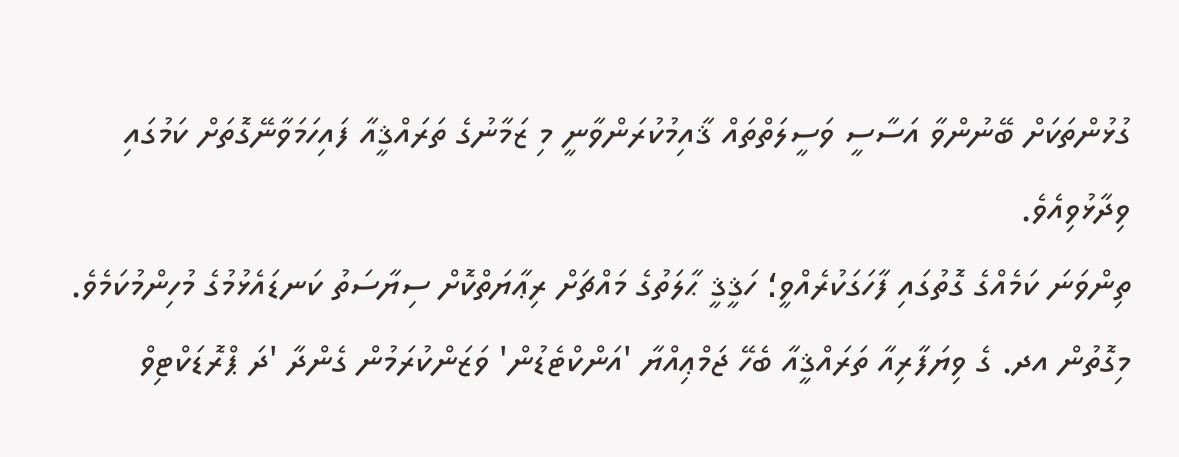ގުޅުންތަކަށް ބޭނުންވާ އަސާސީ ވަސީލަތްތައް ޤާއިމުކުރަންވާނީ މި ޒަމާނުގެ ތަރައްޤީއާ ފައިހަމަވާނޭގޮތަށް ކަމުގައި ވިދާޅުވިއެވެ.
ތިންވަނަ ކަމެއްގެ ގޮތުގައި ފާހަގަކުރެއްވީ؛ ހަޤީޤީ ޙާލަތުގެ މައްޗަށް ރިޢާޔަތްކޮށް ސިޔާސަތު ކަނޑައެޅުމުގެ މުހިންމުކަމެވެ. މިގޮތުން އދ. ގެ ވިޔަފާރިއާ ތަރައްޤީއާ ބެހޭ ޖަމްޢިއްޔާ 'އަންކްޓެޑުން' ވަޒަންކުރަމުން ގެންދާ 'ދަ ޕްރޮޑަކްޓިވް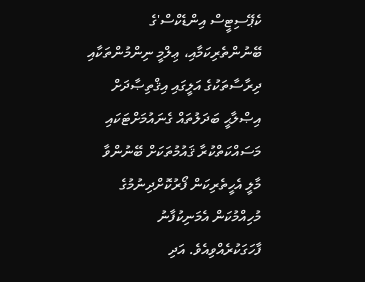ކެޕޭސިޓީސް އިންޑެކްސް'ގެ ބޭނުންތެރިކަމާއި، ޢިލްމީ ނިންމުންތަކާއި ދިރާސާތަކުގެ އަލީގައި އިޤްތިޞާދަށް އިޞްލާޙީ ބަދަލުތައް ގެނައުމަށްޓަކައި މަސައްކަތްކުރާ ޤައުމުތަކަށް ބޭނުންވާ މާލީ އެހީތެރިކަން ފޯރުކޮށްދިނުމުގެ މުހިއްމުކަން އެމަނިކުފާނު ފާހަގަކުރެއްވިއެވެ. އަދި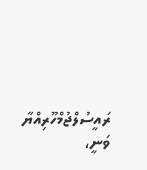ރައީސުލްޖުމްހޫރިއްޔާ ވަނީ،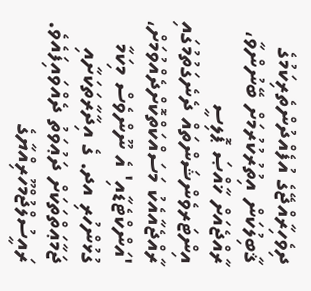ދިވެހިރާއްޖޭގެ އުފެއްދުންތެރިކަމުގެ ޤާބިލުކަން އިތުރުކުރުމަށް ބޭނުންވާ، ރާއްޖެއަށް ޚާއްޞަ ޕޮލިސީ އިންޓަރވެންޝަންތައް ދެނެގަތުމުގައި ރާއްޖެއާއެކު މަސައްކަތްކޮށްދެއްވުމަށް، 'އަންކްޓެޑާއި' އެ ނޫންވެސް މިކަމާ ގުޅުންހުރި އދ. ގެ އިދާރާތަކަށާއި ޖަމާޢަތްތަކަށް ދަޢުވަތު ދެއްވައިފައެވެ.
ރައީސުލްޖުމްހޫރިއްޔާގެ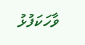ވާހަކަފުޅު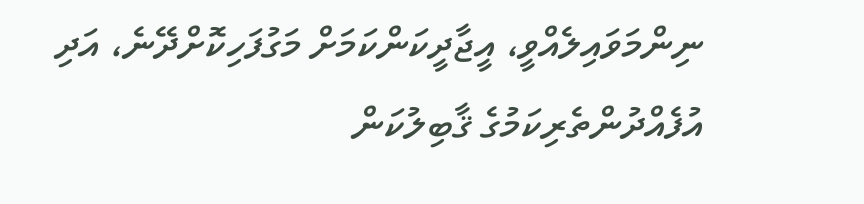ނިންމަވައިލެއްވީ، އީޖާދީކަންކަމަށް މަގުފަހިކޮށްދޭނެ، އަދި އުފެއްދުންތެރިކަމުގެ ޤާބިލުކަން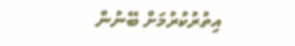އިތުރުކުރުމަށް ބޭނުން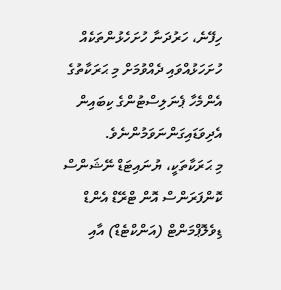ހިފޭނެ، ހަރުދަނާ ހުށަހެޅުންތަކެއް ހުށަހަޅުއްވައި ދެއްވުމަށް މި ޙަރަކާތުގެ އެންމެހާ ޕެނަލިސްޓުންގެ ކިބައިން އެދިވަޑައިގަންނަވަމުންނެވެ.
މި ޙަރަކާތަކީ، ޔުނައިޓަޑް ނޭޝަންސް ކޮންފަރަންސް އޮން ޓްރޭޑް އެންޑް ޑިވެލޮޕްމަންޓް (އަންކްޓެޑް) އާއި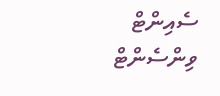ސެއިންޓް ވިންސެންޓް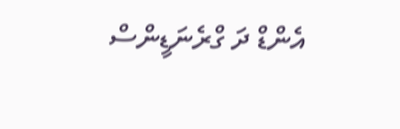އެންޑް ދަ ގްރެނަޑީންސް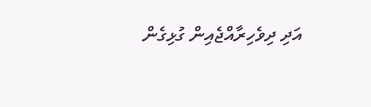އަދި ދިވެހިރާއްޖެއިން ގުޅިގެން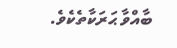ބާއްވާ ޙަރަކާތެކެވެ.